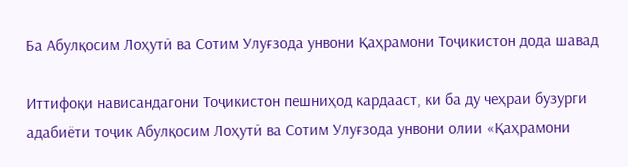Ба Абулқосим Лоҳутӣ ва Сотим Улуғзода унвони Қаҳрамони Тоҷикистон дода шавад

Иттифоқи нависандагони Тоҷикистон пешниҳод кардааст, ки ба ду чеҳраи бузурги адабиёти тоҷик Абулқосим Лоҳутӣ ва Сотим Улуғзода унвони олии «Қаҳрамони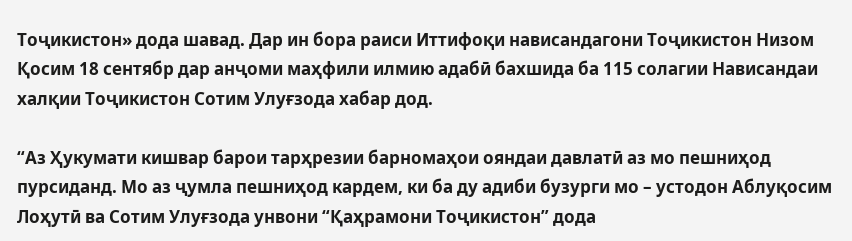Тоҷикистон» дода шавад. Дар ин бора раиси Иттифоқи нависандагони Тоҷикистон Низом Қосим 18 сентябр дар анҷоми маҳфили илмию адабӣ бахшида ба 115 солагии Нависандаи халқии Тоҷикистон Сотим Улуғзода хабар дод.

“Аз Ҳукумати кишвар барои тарҳрезии барномаҳои ояндаи давлатӣ аз мо пешниҳод пурсиданд. Мо аз ҷумла пешниҳод кардем, ки ба ду адиби бузурги мо – устодон Аблуқосим Лоҳутӣ ва Сотим Улуғзода унвони “Қаҳрамони Тоҷикистон” дода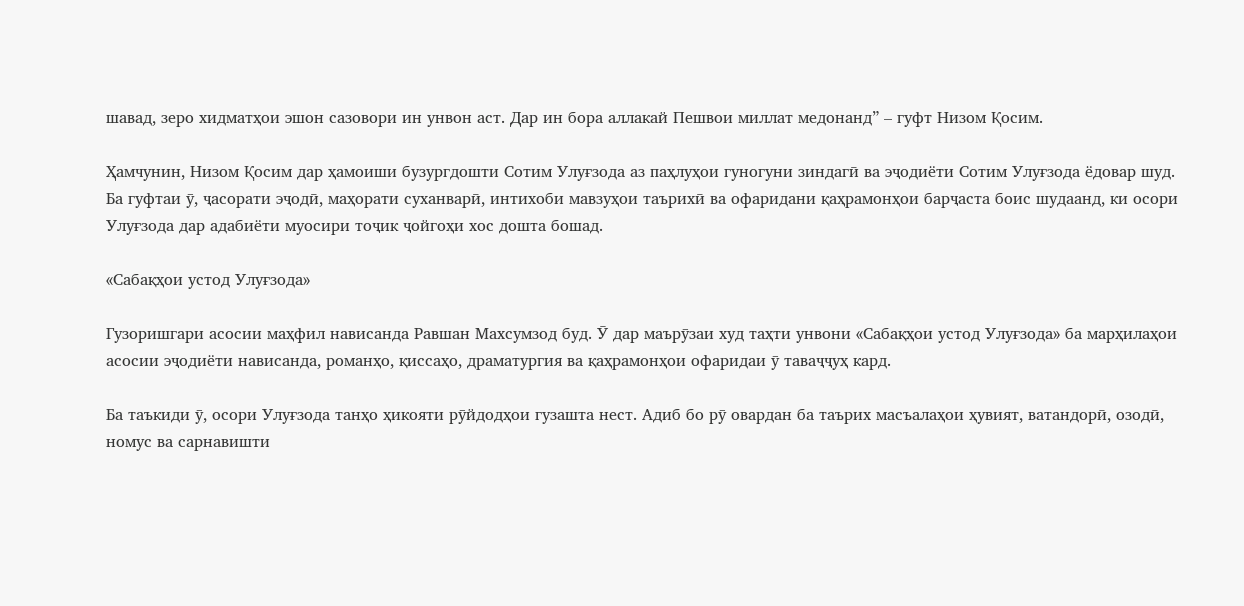шавад, зеро хидматҳои эшон сазовори ин унвон аст. Дар ин бора аллакай Пешвои миллат медонанд” – гуфт Низом Қосим.

Ҳамчунин, Низом Қосим дар ҳамоиши бузургдошти Сотим Улуғзода аз паҳлуҳои гуногуни зиндагӣ ва эҷодиёти Сотим Улуғзода ёдовар шуд. Ба гуфтаи ӯ, ҷасорати эҷодӣ, маҳорати суханварӣ, интихоби мавзуҳои таърихӣ ва офаридани қаҳрамонҳои барҷаста боис шудаанд, ки осори Улуғзода дар адабиёти муосири тоҷик ҷойгоҳи хос дошта бошад.

«Сабақҳои устод Улуғзода»

Гузоришгари асосии маҳфил нависанда Равшан Махсумзод буд. Ӯ дар маърӯзаи худ таҳти унвони «Сабақҳои устод Улуғзода» ба марҳилаҳои асосии эҷодиёти нависанда, романҳо, қиссаҳо, драматургия ва қаҳрамонҳои офаридаи ӯ таваҷҷуҳ кард.

Ба таъкиди ӯ, осори Улуғзода танҳо ҳикояти рӯйдодҳои гузашта нест. Адиб бо рӯ овардан ба таърих масъалаҳои ҳувият, ватандорӣ, озодӣ, номус ва сарнавишти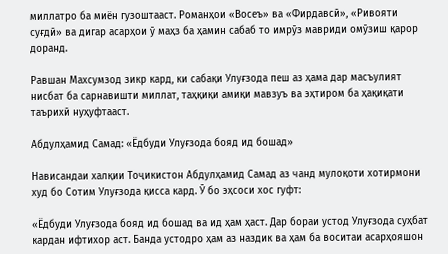миллатро ба миён гузоштааст. Романҳои «Восеъ» ва «Фирдавсӣ», «Ривояти суғдӣ» ва дигар асарҳои ӯ маҳз ба ҳамин сабаб то имрӯз мавриди омӯзиш қарор доранд.

Равшан Махсумзод зикр кард, ки сабақи Улуғзода пеш аз ҳама дар масъулият нисбат ба сарнавишти миллат, таҳқиқи амиқи мавзуъ ва эҳтиром ба ҳақиқати таърихӣ нуҳуфтааст.

Абдулҳамид Самад: «Ёдбуди Улуғзода бояд ид бошад»

Нависандаи халқии Тоҷикистон Абдулҳамид Самад аз чанд мулоқоти хотирмони худ бо Сотим Улуғзода қисса кард. Ӯ бо эҳсоси хос гуфт:

«Ёдбуди Улуғзода бояд ид бошад ва ид ҳам ҳаст. Дар бораи устод Улуғзода суҳбат кардан ифтихор аст. Банда устодро ҳам аз наздик ва ҳам ба воситаи асарҳояшон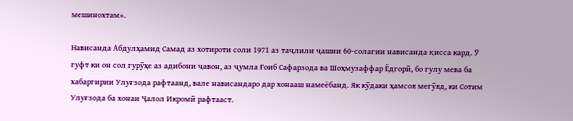мешинохтам».

Нависанда Абдулҳамид Самад аз хотироти соли 1971 аз таҷлили ҷашни 60-солагии нависанда қисса кард. Ӯ гуфт ки он сол гурӯҳе аз адибони ҷавон, аз ҷумла Ғоиб Сафарзода ва Шоҳмузаффар Ёдгорӣ, бо гулу мева ба хабаргирии Улуғзода рафтаанд, вале нависандаро дар хонааш намеёбанд. Як кӯдаки ҳамсоя мегӯяд, ки Сотим Улуғзода ба хонаи Ҷалол Икромӣ рафтааст.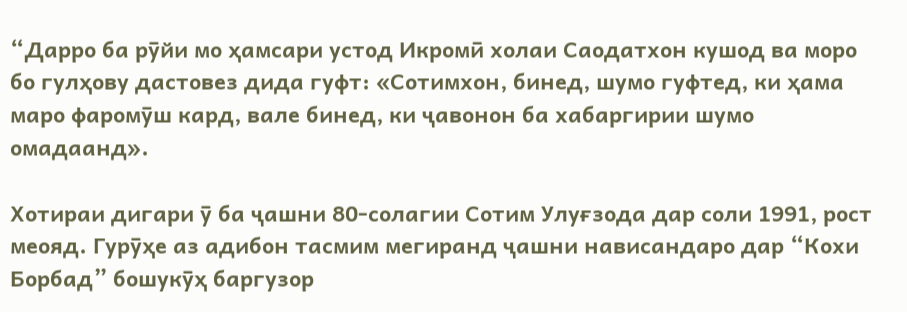“Дарро ба рӯйи мо ҳамсари устод Икромӣ холаи Саодатхон кушод ва моро бо гулҳову дастовез дида гуфт: «Сотимхон, бинед, шумо гуфтед, ки ҳама маро фаромӯш кард, вале бинед, ки ҷавонон ба хабаргирии шумо омадаанд».

Хотираи дигари ӯ ба ҷашни 80-солагии Сотим Улуғзода дар соли 1991, рост меояд. Гурӯҳе аз адибон тасмим мегиранд ҷашни нависандаро дар “Кохи Борбад” бошукӯҳ баргузор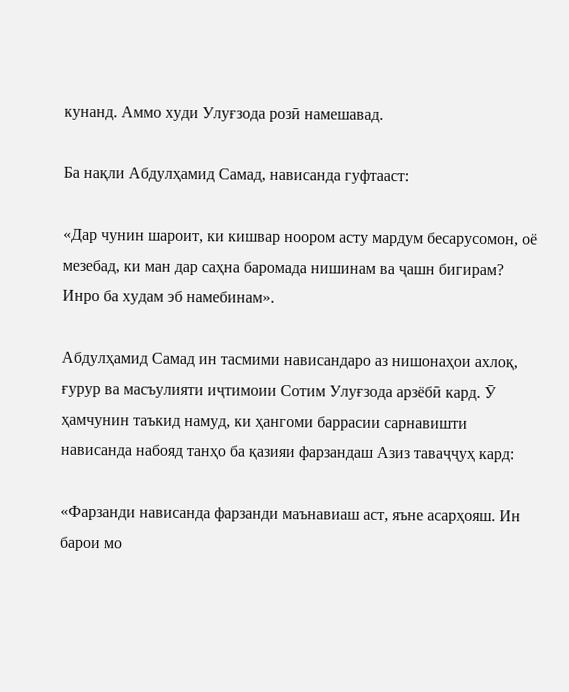кунанд. Аммо худи Улуғзода розӣ намешавад.

Ба нақли Абдулҳамид Самад, нависанда гуфтааст:

«Дар чунин шароит, ки кишвар ноором асту мардум бесарусомон, оё мезебад, ки ман дар саҳна баромада нишинам ва ҷашн бигирам? Инро ба худам эб намебинам».

Абдулҳамид Самад ин тасмими нависандаро аз нишонаҳои ахлоқ, ғурур ва масъулияти иҷтимоии Сотим Улуғзода арзёбӣ кард. Ӯ ҳамчунин таъкид намуд, ки ҳангоми баррасии сарнавишти нависанда набояд танҳо ба қазияи фарзандаш Азиз таваҷҷуҳ кард:

«Фарзанди нависанда фарзанди маънавиаш аст, яъне асарҳояш. Ин барои мо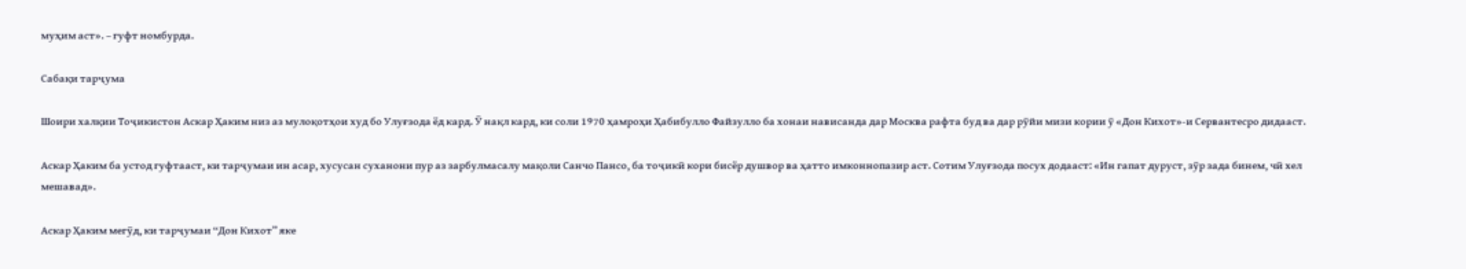муҳим аст». – гуфт номбурда.

Сабақи тарҷума

Шоири халқии Тоҷикистон Аскар Ҳаким низ аз мулоқотҳои худ бо Улуғзода ёд кард. Ӯ нақл кард, ки соли 1970 ҳамроҳи Ҳабибулло Файзулло ба хонаи нависанда дар Москва рафта буд ва дар рӯйи мизи кории ӯ «Дон Кихот»-и Сервантесро дидааст.

Аскар Ҳаким ба устод гуфтааст, ки тарҷумаи ин асар, хусусан суханони пур аз зарбулмасалу мақоли Санчо Пансо, ба тоҷикӣ кори бисёр душвор ва ҳатто имконнопазир аст. Сотим Улуғзода посух додааст: «Ин гапат дуруст, зӯр зада бинем, чӣ хел мешавад».

Аскар Ҳаким мегӯд, ки тарҷумаи “Дон Кихот” яке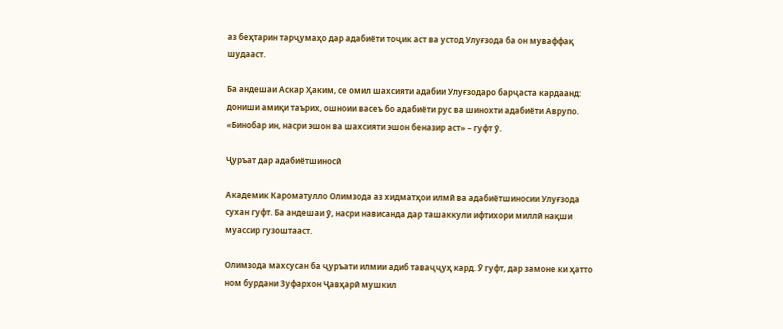аз беҳтарин тарҷумаҳо дар адабиёти тоҷик аст ва устод Улуғзода ба он муваффақ шудааст.

Ба андешаи Аскар Ҳаким, се омил шахсияти адабии Улуғзодаро барҷаста кардаанд: дониши амиқи таърих, ошноии васеъ бо адабиёти рус ва шинохти адабиёти Аврупо. «Бинобар ин, насри эшон ва шахсияти эшон беназир аст» – гуфт ӯ.

Ҷуръат дар адабиётшиносӣ

Академик Кароматулло Олимзода аз хидматҳои илмӣ ва адабиётшиносии Улуғзода сухан гуфт. Ба андешаи ӯ, насри нависанда дар ташаккули ифтихори миллӣ нақши муассир гузоштааст.

Олимзода махсусан ба ҷуръати илмии адиб таваҷҷуҳ кард. Ӯ гуфт, дар замоне ки ҳатто ном бурдани Зуфархон Ҷавҳарӣ мушкил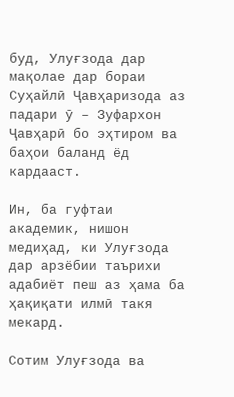буд, Улуғзода дар мақолае дар бораи Суҳайлӣ Ҷавҳаризода аз падари ӯ – Зуфархон Ҷавҳарӣ бо эҳтиром ва баҳои баланд ёд кардааст.

Ин, ба гуфтаи академик, нишон медиҳад, ки Улуғзода дар арзёбии таърихи адабиёт пеш аз ҳама ба ҳақиқати илмӣ такя мекард.

Сотим Улуғзода ва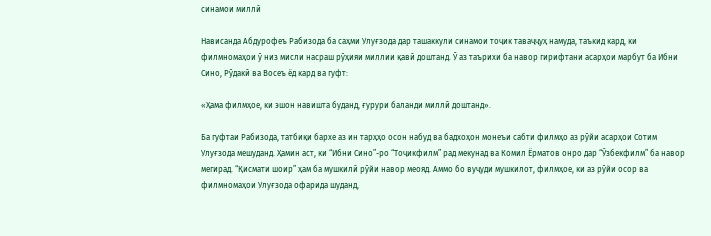синамои миллӣ

Нависанда Абдурофеъ Рабизода ба саҳми Улуғзода дар ташаккули синамои тоҷик таваҷҷуҳ намуда, таъкид кард, ки филмномаҳои ӯ низ мисли насраш рӯҳияи миллии қавӣ доштанд. Ӯ аз таърихи ба навор гирифтани асарҳои марбут ба Ибни Сино, Рӯдакӣ ва Восеъ ёд кард ва гуфт:

«Ҳама филмҳое, ки эшон навишта буданд, ғурури баланди миллӣ доштанд».

Ба гуфтаи Рабизода, татбиқи бархе аз ин тарҳҳо осон набуд ва бадхоҳон монеъи сабти филмҳо аз рӯйи асарҳои Сотим Улуғзода мешуданд. Ҳамин аст, ки “Ибни Сино”-ро “Тоҷикфилм” рад мекунад ва Комил Ёрматов онро дар “Ӯзбекфилм” ба навор мегирад. “Қисмати шоир” ҳам ба мушкилӣ рӯйи навор меояд. Аммо бо вуҷуди мушкилот, филмҳое, ки аз рӯйи осор ва филмномаҳои Улуғзода офарида шуданд,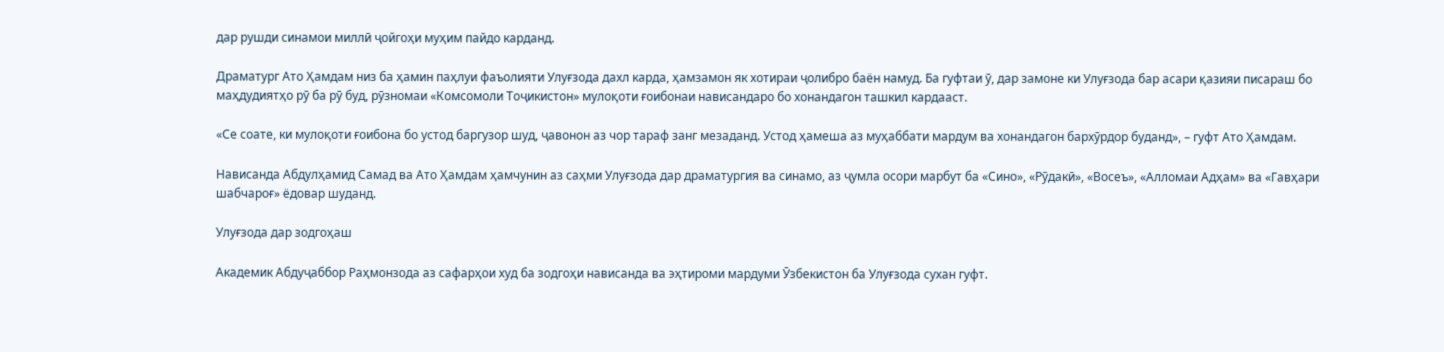дар рушди синамои миллӣ ҷойгоҳи муҳим пайдо карданд.

Драматург Ато Ҳамдам низ ба ҳамин паҳлуи фаъолияти Улуғзода дахл карда, ҳамзамон як хотираи ҷолибро баён намуд. Ба гуфтаи ӯ, дар замоне ки Улуғзода бар асари қазияи писараш бо маҳдудиятҳо рӯ ба рӯ буд, рӯзномаи «Комсомоли Тоҷикистон» мулоқоти ғоибонаи нависандаро бо хонандагон ташкил кардааст.

«Се соате, ки мулоқоти ғоибона бо устод баргузор шуд, ҷавонон аз чор тараф занг мезаданд. Устод ҳамеша аз муҳаббати мардум ва хонандагон бархӯрдор буданд», – гуфт Ато Ҳамдам.

Нависанда Абдулҳамид Самад ва Ато Ҳамдам ҳамчунин аз саҳми Улуғзода дар драматургия ва синамо, аз ҷумла осори марбут ба «Сино», «Рӯдакӣ», «Восеъ», «Алломаи Адҳам» ва «Гавҳари шабчароғ» ёдовар шуданд.

Улуғзода дар зодгоҳаш

Академик Абдуҷаббор Раҳмонзода аз сафарҳои худ ба зодгоҳи нависанда ва эҳтироми мардуми Ӯзбекистон ба Улуғзода сухан гуфт.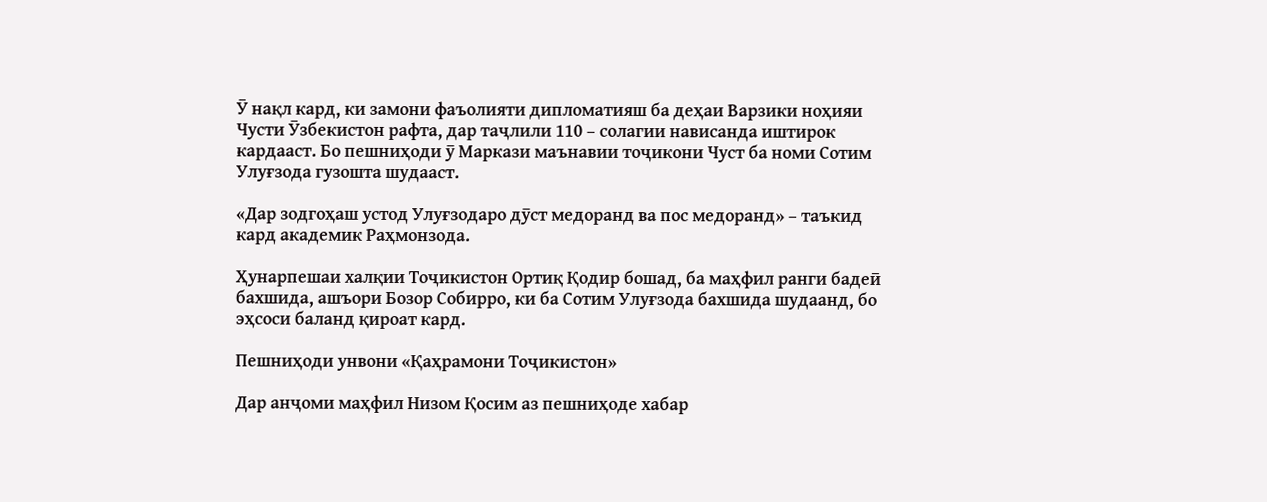Ӯ нақл кард, ки замони фаъолияти дипломатияш ба деҳаи Варзики ноҳияи Чусти Ӯзбекистон рафта, дар таҷлили 110 – солагии нависанда иштирок кардааст. Бо пешниҳоди ӯ Маркази маънавии тоҷикони Чуст ба номи Сотим Улуғзода гузошта шудааст.

«Дар зодгоҳаш устод Улуғзодаро дӯст медоранд ва пос медоранд» – таъкид кард академик Раҳмонзода.

Ҳунарпешаи халқии Тоҷикистон Ортиқ Қодир бошад, ба маҳфил ранги бадеӣ бахшида, ашъори Бозор Собирро, ки ба Сотим Улуғзода бахшида шудаанд, бо эҳсоси баланд қироат кард.

Пешниҳоди унвони «Қаҳрамони Тоҷикистон»

Дар анҷоми маҳфил Низом Қосим аз пешниҳоде хабар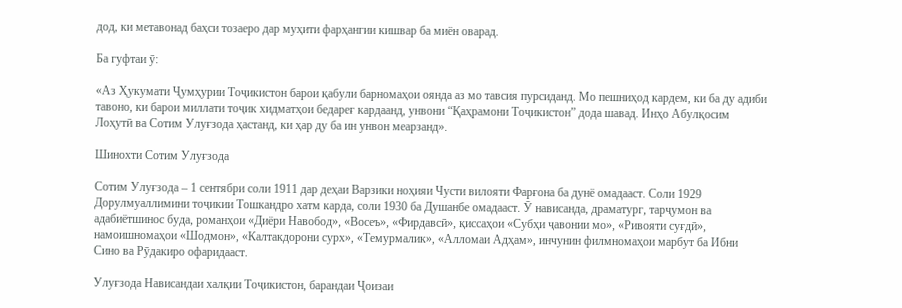дод, ки метавонад баҳси тозаеро дар муҳити фарҳангии кишвар ба миён оварад.

Ба гуфтаи ӯ:

«Аз Ҳукумати Ҷумҳурии Тоҷикистон барои қабули барномаҳои оянда аз мо тавсия пурсиданд. Мо пешниҳод кардем, ки ба ду адиби тавоно, ки барои миллати тоҷик хидматҳои бедареғ кардаанд, унвони “Қаҳрамони Тоҷикистон” дода шавад. Инҳо Абулқосим Лоҳутӣ ва Сотим Улуғзода ҳастанд, ки ҳар ду ба ин унвон меарзанд».

Шинохти Сотим Улуғзода

Сотим Улуғзода – 1 сентябри соли 1911 дар деҳаи Варзики ноҳияи Чусти вилояти Фарғона ба дунё омадааст. Соли 1929 Дорулмуаллимини тоҷикии Тошкандро хатм карда, соли 1930 ба Душанбе омадааст. Ӯ нависанда, драматург, тарҷумон ва адабиётшинос буда, романҳои «Диёри Навобод», «Восеъ», «Фирдавсӣ», қиссаҳои «Субҳи ҷавонии мо», «Ривояти суғдӣ», намоишномаҳои «Шодмон», «Калтакдорони сурх», «Темурмалик», «Алломаи Адҳам», инчунин филмномаҳои марбут ба Ибни Сино ва Рӯдакиро офаридааст.

Улуғзода Нависандаи халқии Тоҷикистон, барандаи Ҷоизаи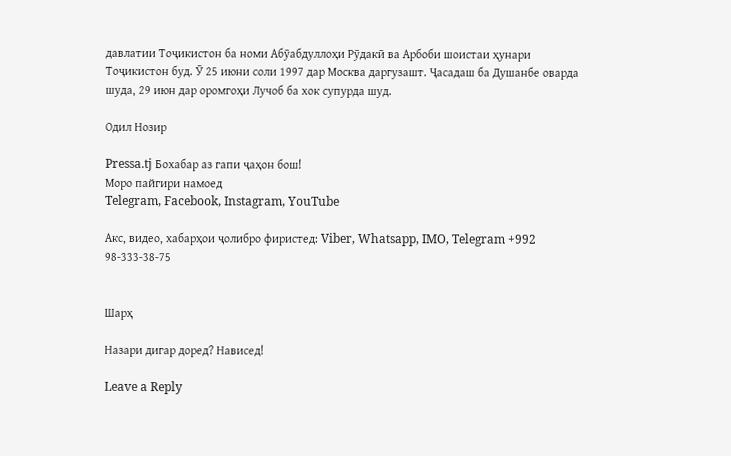давлатии Тоҷикистон ба номи Абӯабдуллоҳи Рӯдакӣ ва Арбоби шоистаи ҳунари Тоҷикистон буд. Ӯ 25 июни соли 1997 дар Москва даргузашт. Ҷасадаш ба Душанбе оварда шуда, 29 июн дар оромгоҳи Лучоб ба хок супурда шуд.

Одил Нозир

Pressa.tj Бохабар аз гапи ҷаҳон бош!
Моро пайгири намоед
Telegram, Facebook, Instagram, YouTube

Акс, видео, хабарҳои ҷолибро фиристед: Viber, Whatsapp, IMO, Telegram +992 98-333-38-75


Шарҳ

Назари дигар доред? Нависед!

Leave a Reply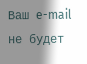Ваш e-mail не будет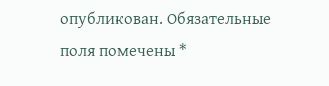опубликован. Обязательные поля помечены *